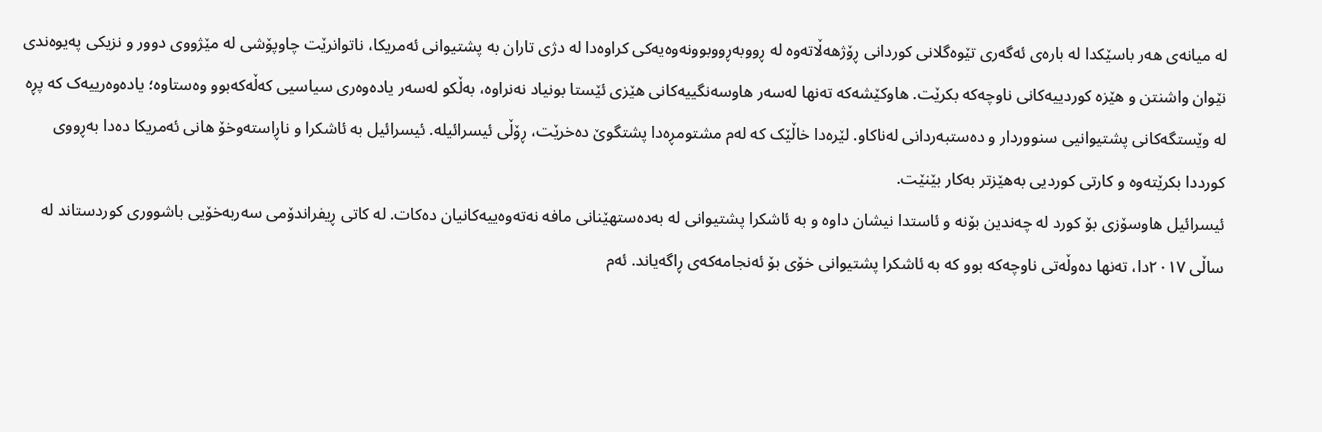لە میانەی هەر باسێکدا لە بارەی ئەگەری تێوەگلانی کوردانی ڕۆژهەڵاتەوە لە ڕووبەڕووبوونەوەیەکی کراوەدا لە دژی تاران بە پشتیوانی ئەمریکا، ناتوانرێت چاوپۆشی لە مێژووی دوور و نزیکی پەیوەندی نێوان واشنتن و هێزە کوردییەکانی ناوچەکە بکرێت. هاوکێشەکە تەنها لەسەر هاوسەنگییەکانی هێزی ئێستا بونیاد نەنراوە، بەڵکو لەسەر یادەوەری سیاسیی کەڵەکەبوو وەستاوە؛ یادەوەرییەک کە پڕە لە وێستگەکانی پشتیوانیی سنووردار و دەستبەردانی لەناکاو. لێرەدا خاڵێک کە لەم مشتومڕەدا پشتگوێ دەخرێت، ڕۆڵی ئیسرائیلە. ئیسرائیل بە ئاشکرا و ناڕاستەوخۆ هانی ئەمریکا دەدا بەڕووی کورددا بکرێتەوە و کارتی کوردیی بەهێزتر بەکار بێنێت.
ئیسرائیل هاوسۆزی بۆ کورد لە چەندین بۆنە و ئاستدا نیشان داوە و بە ئاشکرا پشتیوانی لە بەدەستهێنانی مافە نەتەوەییەکانیان دەکات. لە کاتی ڕیفراندۆمی سەربەخۆیی باشووری کوردستاند لە ساڵی ٢٠١٧دا، تەنها دەوڵەتی ناوچەکە بوو کە بە ئاشکرا پشتیوانی خۆی بۆ ئەنجامەکەی ڕاگەیاند. ئەم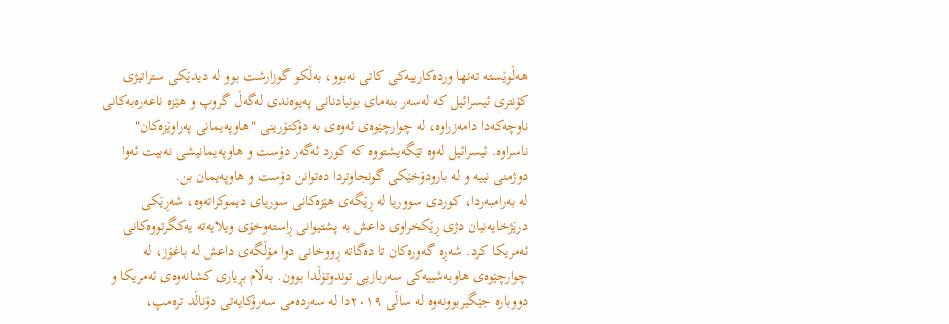هەڵوێستە تەنها وردەکارییەکی کاتی نەبوو، بەڵکو گوزارشت بوو لە دیدێکی ستراتیژی کۆنتری ئیسرائیل کە لەسەر بنەمای بونیادنانی پەیوەندی لەگەڵ گروپ و هێزە ناعەرەبەکانی ناوچەکەدا دامەزراوە، لە چوارچێوەی ئەوەی بە دۆکتۆرینی "هاوپەیمانی پەراوێزەکان" ناسراوە. ئیسرائیل لەوە تێگەیشتووە کە کورد ئەگەر دۆست و هاوپەیمانیشی نەبیت ئەوا دوژمنی نییە و لە بارودۆخێکی گونجاوتردا دەتوانن دۆست و هاوپەیمان بن.
لە بەرامبەردا، کوردی سووریا لە ڕێگەی هێزەکانی سوریای دیموکراتەوە، شەڕێکی درێژخایەنیان دژی ڕێکخراوی داعش بە پشتیوانی ڕاستەوخۆی ویلایەتە یەکگرتووەکانی ئەمریکا کرد. شەڕە گەورەکان تا دەگاتە ڕووخانی دوا مۆڵگەی داعش لە باغۆز، لە چوارچێوەی هاوبەشییەکی سەربازیی توندوتۆڵدا بوون. بەڵام بڕیاری کشانەوەی ئەمریکا و دووبارە جێگیربوونەوە لە ساڵی ٢٠١٩دا لە سەردەمی سەرۆکایەتی دۆناڵد ترەمپ،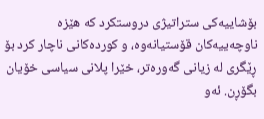بۆشاییەکی ستراتیژی دروستکرد کە هێزە ناوچەییەکان قۆستیانەوە، و کوردەکانی ناچار کرد بۆ ڕێگری لە زیانی گەورەتر، خێرا پلانی سیاسی خۆیان بگۆڕن. ئەو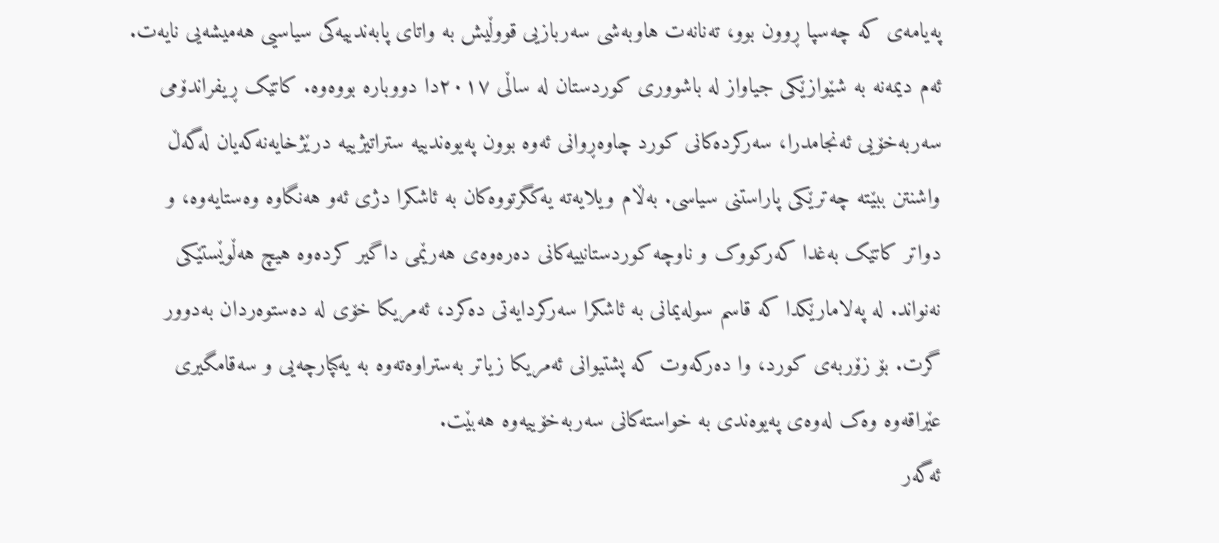پەیامەی کە چەسپا ڕوون بوو، تەنانەت هاوبەشی سەربازیی قووڵیش بە واتای پابەندییەکی سیاسیی هەمیشەیی نایەت.
ئەم دیمەنە بە شێوازێکی جیاواز لە باشووری کوردستان لە ساڵی ٢٠١٧دا دووبارە بووەوە. کاتێک ڕیفراندۆمی سەربەخۆیی ئەنجامدرا، سەرکردەکانی کورد چاوەڕوانی ئەوە بوون پەیوەندییە ستراتیژییە درێژخایەنەکەیان لەگەڵ واشنتن ببێتە چەترێکی پاراستنی سیاسی. بەڵام ویلایەتە یەکگرتووەکان بە ئاشکرا دژی ئەو هەنگاوە وەستایەوە، و دواتر کاتێک بەغدا کەرکووک و ناوچە کوردستانییەکانی دەرەوەی هەرێمی داگیر کردەوە هیچ هەڵوێستێکی نەنواند. لە پەلامارێکدا کە قاسم سولەیمانی بە ئاشکرا سەرکردایەتی دەکرد، ئەمریکا خۆی لە دەستوەردان بەدوور گرت. بۆ زۆربەی کورد، وا دەرکەوت کە پشتیوانی ئەمریکا زیاتر بەستراوەتەوە بە یەکپارچەیی و سەقامگیری عێراقەوە وەک لەوەی پەیوەندی بە خواستەکانی سەربەخۆییەوە هەبێت.
ئەگەر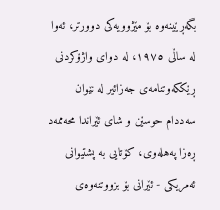بگەڕێینەوە بۆ مێژوویەکی دوورتر، ئەوا لە ساڵی ١٩٧٥، لە دوای واژۆکردنی ڕێککەوتنامەی جەزائیر لە نێوان سەددام حوسێن و شای ئێراندا محەممەد ڕەزا پەهلەوی، کۆتایی بە پشتیوانی ئەمریکی - ئێرانی بۆ بزووتنەوەی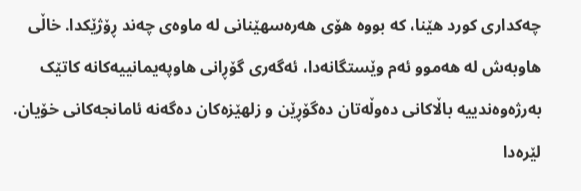چەکداری کورد هێنا، کە بووە هۆی هەرەسهێنانی لە ماوەی چەند ڕۆژێکدا. خاڵی هاوبەش لە هەموو ئەم وێستگانەدا، ئەگەری گۆڕانی هاوپەیمانییەکانە کاتێک بەرژەوەندییە باڵاکانی دەوڵەتان دەگۆڕێن و زلهێزەکان دەگەنە ئامانجەکانی خۆیان.
لێرەدا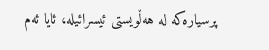پرسیارەکە لە هەڵویستی ئیسرائیلە، ئایا ئەم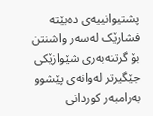پشتیوانییەی دەبێتە فشارێک لەسەر واشنتن بۆ گرتنەبەری شێوازێکی جێگیرتر لەوانەی پێشوو بەرامبەر کوردانی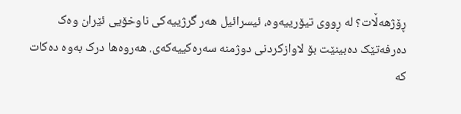ڕۆژهەڵات؟ لە ڕووی تیۆرییەوە، ئیسرائیل هەر گرژییەکی ناوخۆیی ئێران وەک دەرفەتێک دەبینێت بۆ لاوازکردنی دوژمنە سەرەکییەکەی. هەروەها درک بەوە دەکات کە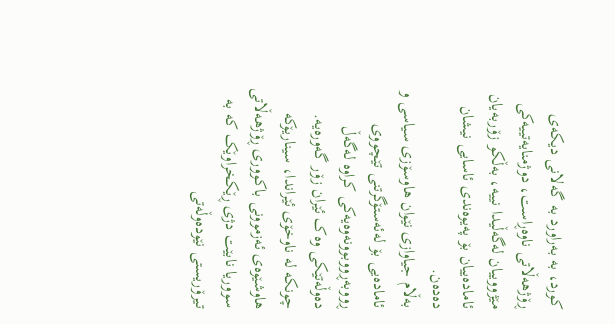کورد، بە بەراورد بە گەلانی دیکەی ڕۆژهەڵاتی ناوەڕاست، دوژمنایەتییەکی مێژووییان لەگەڵیدا نییە، بەڵکو زۆربەیان ئامادەییان بۆ پەیوەندی ئاسایی نیشان دەدەن.
بەڵام جیاوازی نێوان هاوسۆزی سیاسی و ئامادەیی بۆ لەئەستۆگرتنی تێچووی ڕووبەڕووبوونەوەیەکی کراوە لەگەڵ دەوڵەتێکی وەک ئێران زۆر گەورەیە. چونکە لە ناوخۆی ئێراندا، سیناریۆکە هاوشێوەی ئەزموونی باکووری ڕۆژهەڵاتی سووریا نابێت دژی ڕێکخراوێک کە بە تیرۆریستی نێودەوڵەتی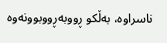ناسراوە، بەڵکو ڕووبەڕووبوونەوە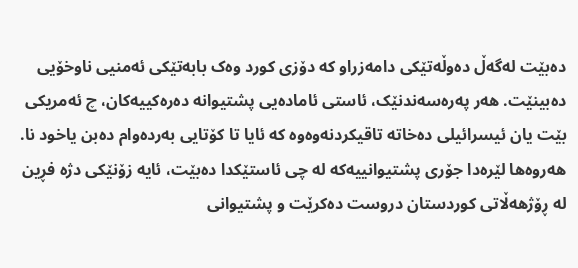دەبێت لەگەڵ دەوڵەتێکی دامەزراو کە دۆزی کورد وەک بابەتێکی ئەمنیی ناوخۆیی دەبینێت. هەر پەرەسەندنێک، ئاستی ئامادەیی پشتیوانە دەرەکییەکان، چ ئەمریکی بێت یان ئیسرائیلی دەخاتە تاقیکردنەوەوە کە ئایا تا کۆتایی بەردەوام دەبن یاخود نا. هەروەها لێرەدا جۆری پشتیوانییەکە لە چی ئاستێکدا دەبێت، ئایە زۆنێکی دژە فڕین لە ڕۆژهەڵاتی کوردستان دروست دەکرێت و پشتیوانی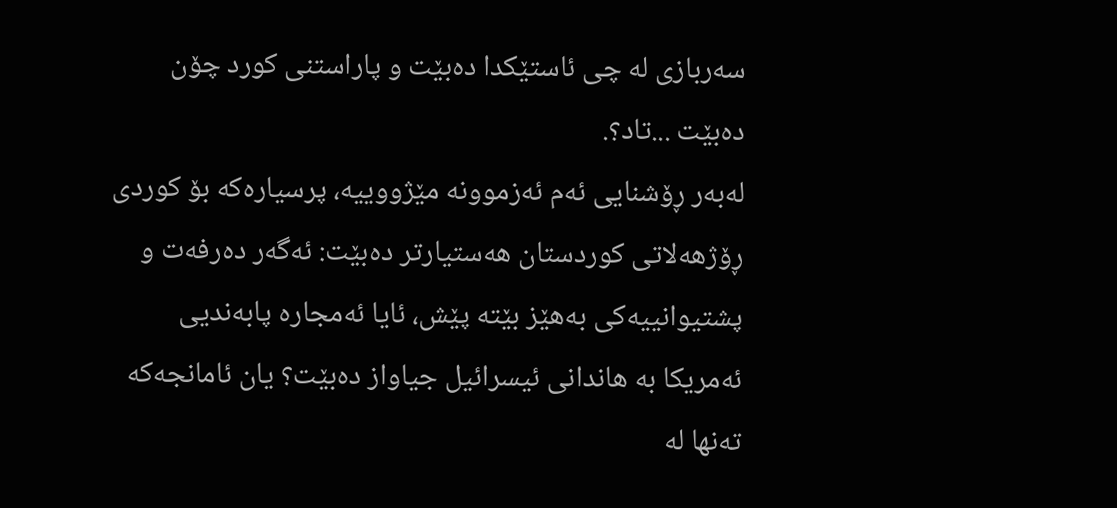سەربازی لە چی ئاستێکدا دەبێت و پاراستنی کورد چۆن دەبێت ...تاد؟.
لەبەر ڕۆشنایی ئەم ئەزموونە مێژووییە، پرسیارەکە بۆ کوردی ڕۆژهەلاتی کوردستان هەستیارتر دەبێت: ئەگەر دەرفەت و پشتیوانییەکی بەهێز بێتە پێش، ئایا ئەمجارە پابەندیی ئەمریکا بە هاندانی ئیسرائیل جیاواز دەبێت؟ یان ئامانجەکە تەنها لە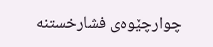چوارچێوەی فشارخستنە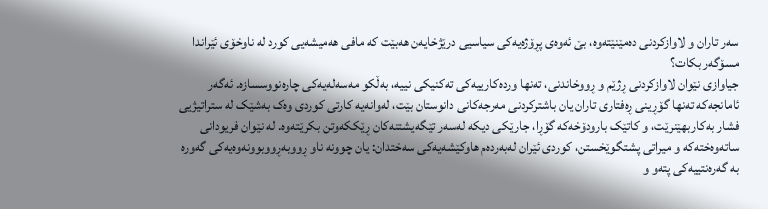سەر تاران و لاوازکردنی دەمێنێتەوە، بێ ئەوەی پڕۆژەیەکی سیاسیی درێژخایەن هەبێت کە مافی هەمیشەیی کورد لە ناوخۆی ئێراندا مسۆگەر بکات؟
جیاوازی نێوان لاوازکردنی ڕژێم و ڕووخاندنی، تەنها وردەکارییەکی تەکنیکی نییە، بەڵکو مەسەلەیەکی چارەنووسسازە. ئەگەر ئامانجەکە تەنها گۆڕینی ڕەفتاری تاران یان باشترکردنی مەرجەکانی دانوستان بێت، لەوانەیە کارتی کوردی وەک بەشێک لە ستراتیژیی فشار بەکاربهێنرێت، و کاتێک بارودۆخەکە گۆڕا، جارێکی دیکە لەسەر تێگەیشتنەکان ڕێککەوتن بکرێتەوە. لە نێوان فریودانی ساتەوەختەکە و میراتی پشتگوێخستن، کوردی ئێران لەبەردەم هاوکێشەیەکی سەختدان: یان چوونە ناو ڕووبەڕووبوونەوەیەکی گەورە بە گەرەنتییەکی پتەو و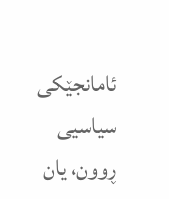ئامانجێکی سیاسیی ڕوون، یان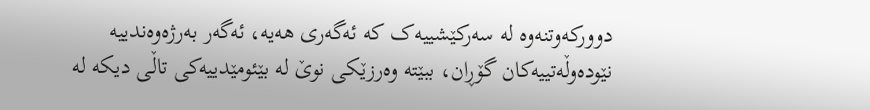دوورکەوتنەوە لە سەرکێشییەک کە ئەگەری هەیە، ئەگەر بەرژەوەندییە نێودەوڵەتییەکان گۆڕان، ببێتە وەرزێکی نوێ لە بێئومێدییەکی تاڵی دیکە لە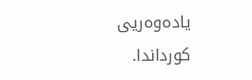یادەوەریی کورداندا.